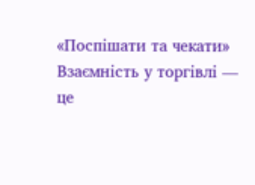«Поспішати та чекати»
Взаємність у торгівлі — це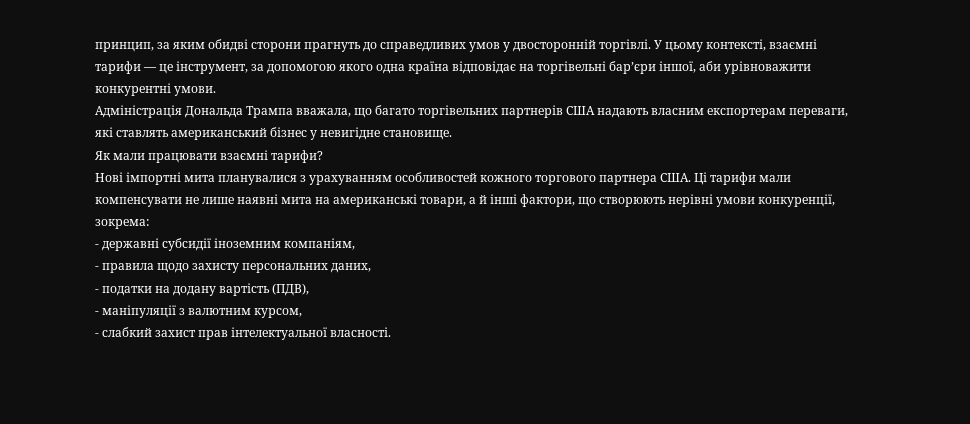принцип, за яким обидві сторони прагнуть до справедливих умов у двосторонній торгівлі. У цьому контексті, взаємні тарифи — це інструмент, за допомогою якого одна країна відповідає на торгівельні бар’єри іншої, аби урівноважити конкурентні умови.
Адміністрація Дональда Трампа вважала, що багато торгівельних партнерів США надають власним експортерам переваги, які ставлять американський бізнес у невигідне становище.
Як мали працювати взаємні тарифи?
Нові імпортні мита планувалися з урахуванням особливостей кожного торгового партнера США. Ці тарифи мали компенсувати не лише наявні мита на американські товари, а й інші фактори, що створюють нерівні умови конкуренції, зокрема:
- державні субсидії іноземним компаніям,
- правила щодо захисту персональних даних,
- податки на додану вартість (ПДВ),
- маніпуляції з валютним курсом,
- слабкий захист прав інтелектуальної власності.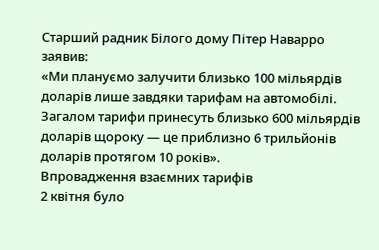Старший радник Білого дому Пітер Наварро заявив:
«Ми плануємо залучити близько 100 мільярдів доларів лише завдяки тарифам на автомобілі. Загалом тарифи принесуть близько 600 мільярдів доларів щороку — це приблизно 6 трильйонів доларів протягом 10 років».
Впровадження взаємних тарифів
2 квітня було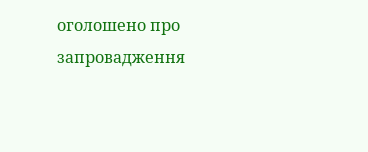оголошено про запровадження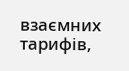взаємних тарифів,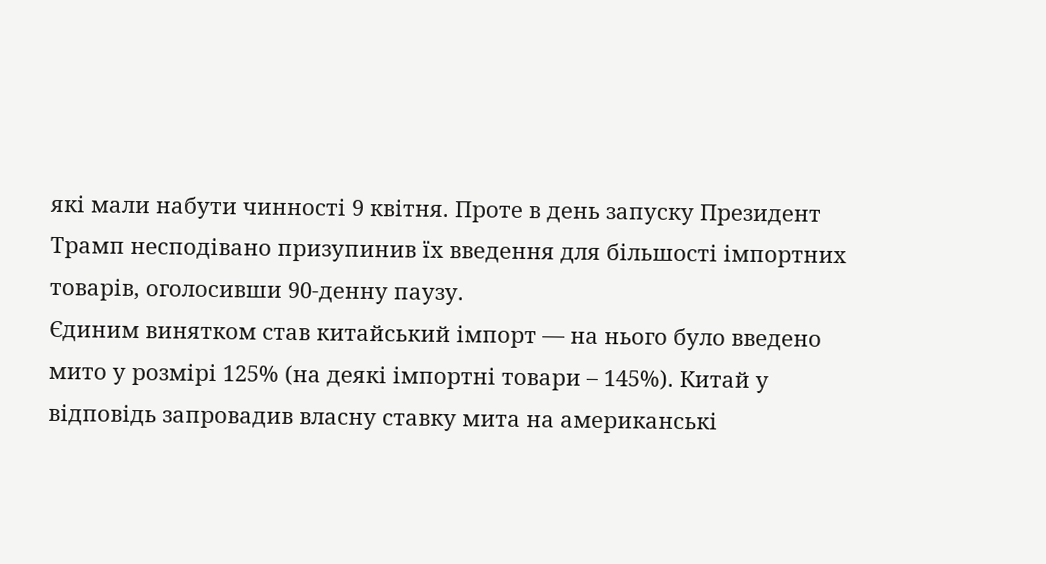які мали набути чинності 9 квітня. Проте в день запуску Президент Трамп несподівано призупинив їх введення для більшості імпортних товарів, оголосивши 90-денну паузу.
Єдиним винятком став китайський імпорт — на нього було введено мито у розмірі 125% (на деякі імпортні товари – 145%). Китай у відповідь запровадив власну ставку мита на американські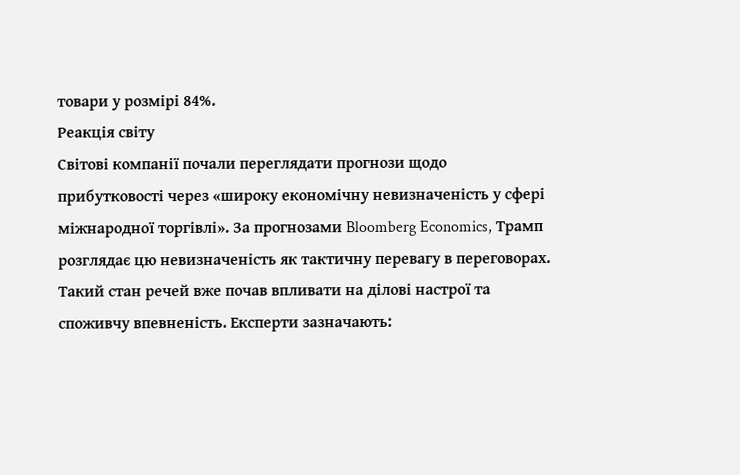товари у розмірі 84%.
Реакція світу
Світові компанії почали переглядати прогнози щодо прибутковості через «широку економічну невизначеність у сфері міжнародної торгівлі». За прогнозами Bloomberg Economics, Трамп розглядає цю невизначеність як тактичну перевагу в переговорах.
Такий стан речей вже почав впливати на ділові настрої та споживчу впевненість. Експерти зазначають: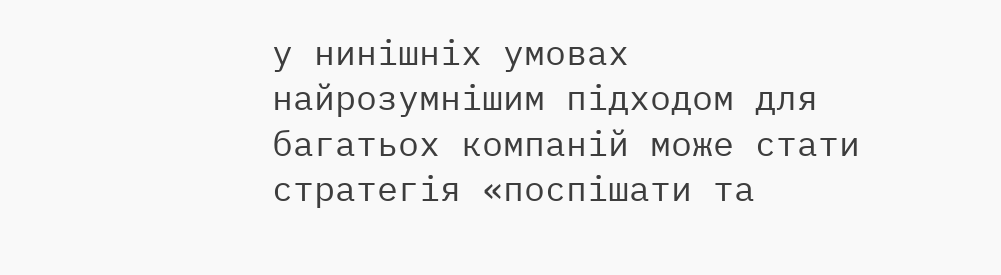у нинішніх умовах найрозумнішим підходом для багатьох компаній може стати стратегія «поспішати та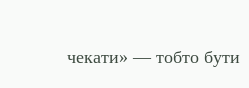чекати» — тобто бути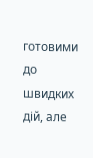готовими до швидких дій, але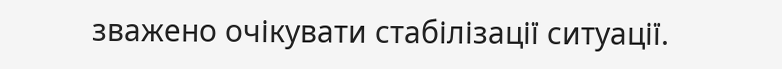зважено очікувати стабілізації ситуації.